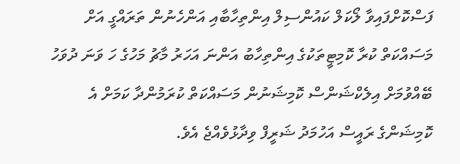ފަސްކޮށްފައިވާ ލޯކަލް ކައުންސިލް އިންތިހާބާއި އަންހެނުން ތަރައްގީ އަށް މަސައްކަތް ކުރާ ކޮމިޓީތަކުގެ އިންތިހާބު އަންނަ އަހަރު މާޗު މަހުގެ ހަ ވަނަ ދުވަހު ބޭއްވުމަށް އިލެކްޝަންސް ކޮމިޝަނުން މަސައްކަތް ކުރަމުންދާ ކަމަށް އެ ކޮމިޝަންގެ ރައީސް އަހުމަދު ޝަރީފް ވިދާޅުވެއްޖެ އެވެ.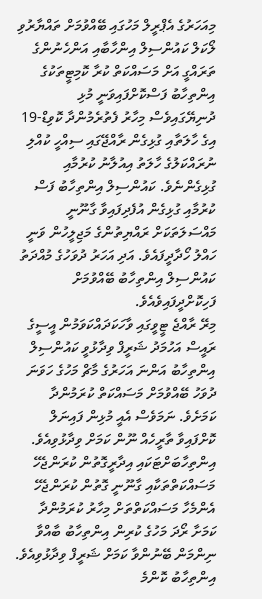މިއަހަރުގެ އެޕްރީލް މަހުގައި ބޭއްވުމަށް ތައްޔާރުވި ލޯކަލް ކައުންސިލް އިންހާބާއި އަންހެނުންގެ ތަރައްގީ އަށް މަސައްކަތް ކުރާ ކޮމިޓީތަކުގެ އިންތިހާބު ފަސްކޮށްފައިވަނީ މުޅި ދުނިޔޭގައިވެސް މިހާރު ފެތުރެމުންދާ ކޮވިޑް-19 އިގެ ހާލަތާއި ގުޅިގެން ރާއްޖޭގައި ސިއްހީ ކުއްލި ނުރައްކަލުގެ ހާލަތު އިއުލާނު ކުރުމާއި ގުޅިގެންނެވެ. ކައުންސިލް އިންތިހާބު ފަސް ކުރުމާއި ގުޅިގެން އުފެދިފައިވާ ގާނޫނީ މައްސަލަތަކަށް ރައްޔިތުންގެ މަޖިލީހުން ވަނީ ހައްލު ހޯދާދީފައެވެ. އަދި އަހަރު ދުވަހުގެ މުއްދަތު ކައުންސިލް އިންތިހާބު ބޭއްވުމަށް ފަހިކޮށްދީފައިވެއެވެ.
މިރޭ ރާއްޖެ ޓީވީގައި ވާހަކަދައްކަވަމުން އީސީގެ ރައީސް އަހުމަދު ޝަރީފް ވިދާޅުވީ ކައުންސިލް އިންތިހާބު އަންނަ އަހަރުގެ މާޗް މަހުގެ ހަވަނަ ދުވަހު ބޭއްވުމަށް މަސައްކަތް ކުރަމުންދާ ކަމަށެވެ. ނަމަވެސް އެއީ މުޅިން ފައިނަލް ކޮށްފައިވާ ތާރީހެއް ނޫން ކަމަށް ވިދާޅުވިއެވެ.
އިންތިހާބަށްޓަކައި އިދާރީގޮތުން ކުރަންޖެހޭ މަސައްކަތްތަކާއި ގާނޫނީ ގޮތުން ކުރަންޖެހޭ އެންމެހާ މަސައްކަތްތަށް މިހާރު ކުރަމުންދާ ކަމަށާ ރޯދަ މަހުގެ ކުރިން އިންތިހާބު ބާއްވާ ނިންމަން ބޭނުންވާ ކަމަށް ޝަރީފް ވިދާޅުވިއެވެ. އިންތިހާބު ކޮންމެ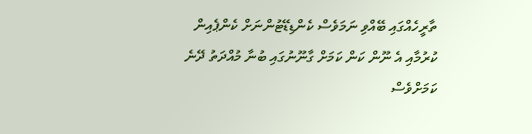ތާރީހެއްގައި ބޭއްވި ނަމަވެސް ކެންޑިޑޭޓުންނަށް ކެންޕެއިން ކުރުމާއި އެ ނޫން ކަން ކަމަށް ގާނޫނުގައި ބުނާ މުއްދަތު ދޭނެ ކަމަށްވެސް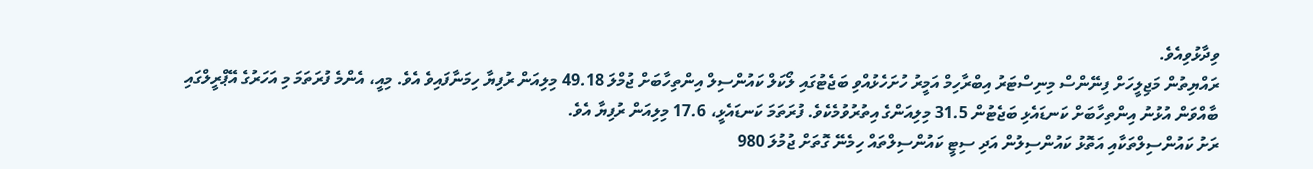ވިދާޅުވިއެވެ.
ރައްޔިތުން މަޖިލީހަށް ފިނޭންސް މިނިސްޓަރު އިބްރާހިމް އަމީރު ހުށަހެޅުއްވި ބަޖެޓުގައި ލޯކަލް ކައުންސިލް އިންތިހާބަށް ޖުމްލަ 49.18 މިލިއަން ރުފިޔާ ހިމަނާފައިވެ އެވެ. މިއީ، އެންމެ ފުރަތަމަ މި އަހަރުގެ އޭޕްރީލްގައި ބާއްވަން އުޅުނު އިންތިހާބަށް ކަނޑައެޅި ބަޖެޓުން 31.5 މިލިއަންގެ އިތުރުވުމެކެވެ. ފުރަތަމަ ކަނޑައެޅީ، 17.6 މިލިއަން ރުފިޔާ އެވެ.
ރަށު ކައުންސިލްތަކާއި އަތޮޅު ކައުންސިލުން އަދި ސިޓީ ކައުންސިލްތައް ހިމެނޭ ގޮތަށް ޖުމުލަ 980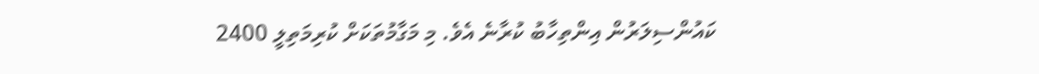ކައުންސިލަރުން އިންތިހާބު ކުރާނެ އެވެ. މި މަގާމުތަކަށް ކުރިމަތިލީ 2400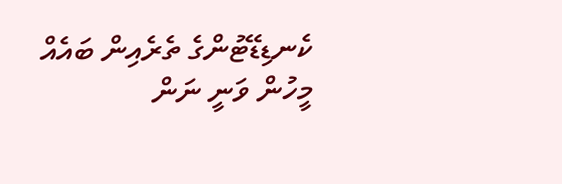ކެނޑިޑޭޓުންގެ ތެރެއިން ބައެއް މީހުން ވަނީ ނަން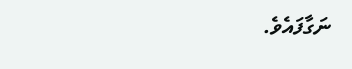ނަގާފައެވެ.